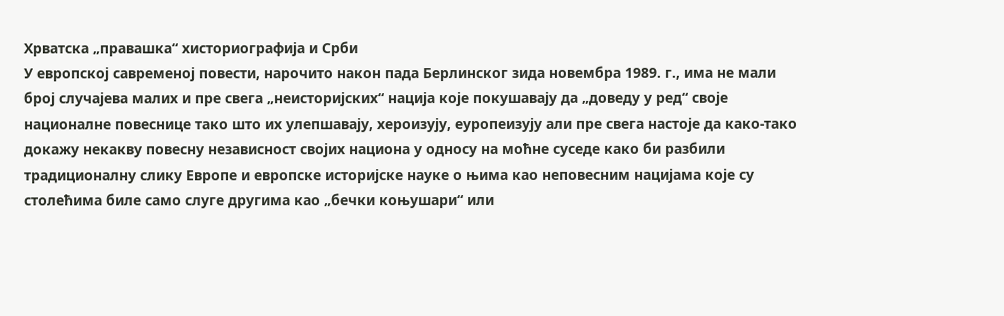Хрватска „правашка“ хисториографија и Срби
У европскоj савременоj повести, нарочито након пада Берлинског зида новембра 1989. г., има не мали броj случаjева малих и пре свега „неисториjских“ нациjа коjе покушаваjу да „доведу у ред“ своjе националне повеснице тако што их улепшаваjу, хероизуjу, еуропеизуjу али пре свега настоjе да како-тако докажу некакву повесну независност своjих национа у односу на моћне суседе како би разбили традиционалну слику Европе и европске историjске науке о њима као неповесним нациjама коjе су столећима биле само слуге другима као „бечки коњушари“ или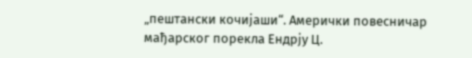„пештански кочиjаши“. Амерички повесничар мађарског порекла Ендрjу Ц.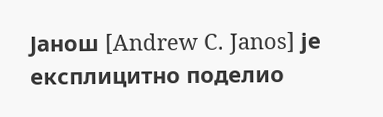Јанош [Andrew C. Janos] jе експлицитно поделио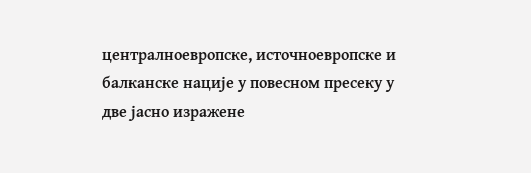централноевропске, источноевропске и балканске нациjе у повесном пресеку у две jасно изражене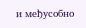и међусобно